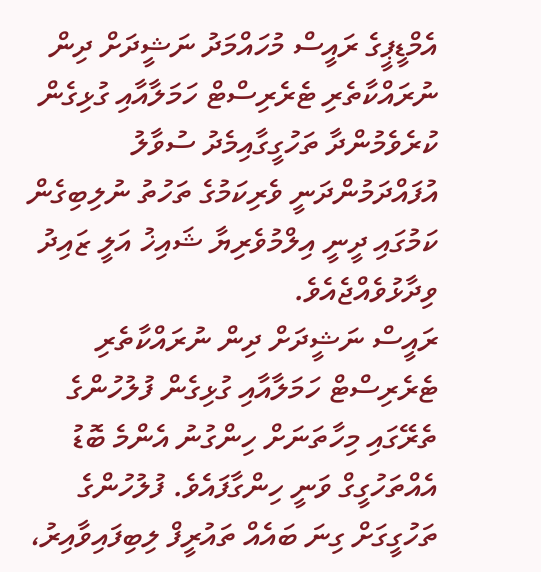އެމްޑީޕީގެ ރައީސް މުހައްމަދު ނަޝީދަށް ދިން ނުރައްކާތެރި ޓެރެރިސްޓް ހަމަލާއާއި ގުޅިގެން ކުރެވެމުންދާ ތަހުގީގާއިމެދު ސުވާލު އުފައްދަމުންދަނީ ވެރިކަމުގެ ތަހުތު ނުލިބިގެން ކަމުގައި ދީނީ އިލްމުވެރިޔާ ޝައިޚު އަލީ ޒައިދު ވިދާޅުވެއްޖެއެވެ.
ރައީސް ނަޝީދަށް ދިން ނުރައްކާތެރި ޓެރެރިސްޓް ހަމަލާއާއި ގުޅިގެން ފުލުހުންގެ ތެރޭގައި މިހާތަނަށް ހިންގުނު އެންމެ ބޮޑު އެއްތަހުގީގް ވަނީ ހިންގާފައެވެ. ފުލުހުންގެ ތަހުގީގަށް ގިނަ ބައެއް ތައުރީފް ލިބިފައިވާއިރު،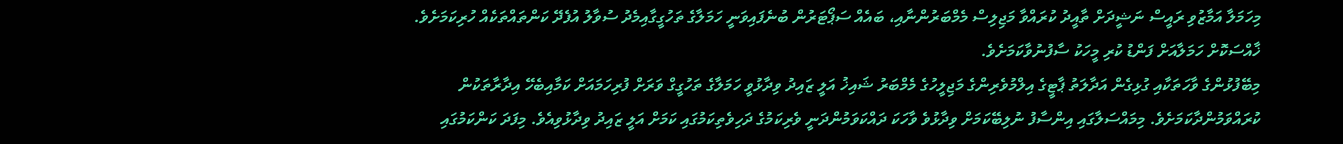މިހަމަލާ އަމާޒުވި ރައީސް ނަޝީދަށް ތާއީދު ކުރައްވާ މަޖިލިސް މެމްބަރުންނާއި، ބައެއް ސަޕޯޓަރުން ބުނެފައިވަނީ ހަމަލާގެ ތަހުގީގާއިމެދު ސުވާލު އުފެދޭ ކަންތައްތަކެއް ހުރިކަމަށެވެ. ޚާއްސަކޮށް ހަމަލާއަށް ފަންޑު ކުރި މީހަކު ސާފުނުވާކަމަށެވެ.
މިބޭފުޅުންގެ ވާހަތަކާއި ގުޅިގެން އަދާލަތު ޕާޓީގެ އިލްމުވެރިންގެ މަޖިލީހުގެ މެމްބަރު ޝައިޚު އަލީ ޒައިދު ވިދާޅުވީ ހަމަލާގެ ތަހުގީގް ވަރަށް ފުރިހަމައަށް ކަމާއިބެހޭ އިދާރާތަކުން ކުރައްވަމުންދާކަމަށެވެ. މިމައްސަލާގައި އިންސާފު ނުލިބޭކަމަށް ވިދާޅުވެ ވާހަކަ ދައްކަވަމުންދަނީ ވެރިކަމުގެ ދަހިވެތިކަމުގައި ކަމަށް އަލީ ޒައިދު ވިދާޅުވިއެވެ. މިފަދަ ކަންކަމުގައި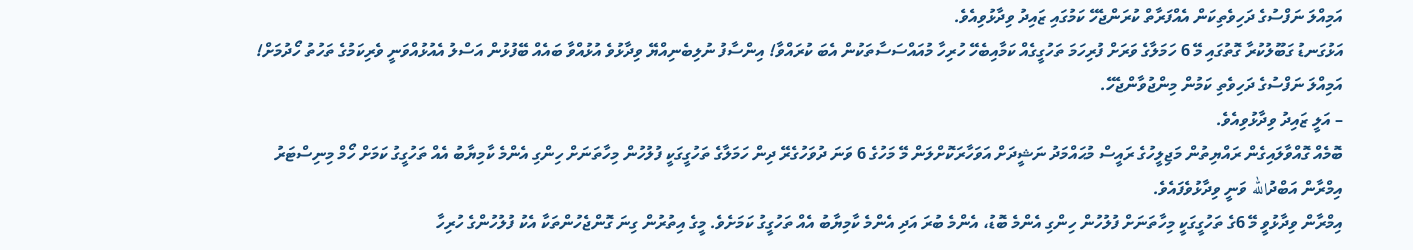އަމިއްލަ ނަފްސުގެ ދަހިވެތިކަން އެއްފަރާތް ކުރަންޖެހޭ ކަމުގައި ޒައިދު ވިދާޅުވިއެވެ.
އަޅުގަނޑު ގަބޫލުކުރާ ގޮތުގައި މޭ 6 ހަމަލާގެ ވަރަށް ފުރިހަމަ ތަހުގީގެއް ކަމާއިބެހޭ ހުރިހާ މުއައްސަސާތަކުން އެބަ ކުރައްވާ! އިންސާފު ނުލިބެނިއްޔޭ ވިދާޅުވެ އުޅުއްވާ ބައެއް ބޭފުޅުން އަސްލު އެއުޅުއްވަނީ ވެރިކަމުގެ ތަހުތު ހޯދުމަށް! އަމިއްލަ ނަފްސުގެ ދަހިވެތި ކަމުން މިންޖުވާންޖެހޭ.
– އަލީ ޒައިދު ވިދާޅުވިއެވެ.
ބޮމެއް ގޮއްވާލައިގެން ރައްޔިތުން މަޖިލީހުގެ ރައީސް މުޙައްމަދު ނަޝީދަށް އަވަހާރަކޮށްލަން މޭ މަހުގެ 6 ވަނަ ދުވަހުގެރޭ ދިން ހަމަލާގެ ތަހުގީގަކީ ފުލުހުން މިހާތަނަށް ހިންގި އެންމެ ކާމިޔާބު އެއް ތަހުގީގު ކަމަށް ހޯމް މިނިސްޓަރު އިމްރާން އަބްދުالله ވަނީ ވިދާޅުވެފައެވެ.
އިމްރާން ވިދާޅުވީ މޭ 6ގެ ތަހުގީގަކީ މިހާތަނަށް ފުލުހުން ހިންގި އެންމެ ބޮޑު، އެންމެ ބުރަ އަދި އެންމެ ކާމިޔާބު އެއް ތަހުގީގު ކަމަށެވެ. މީގެ އިތުރުން ގިނަ ގޮންޖެހުންތަކާ އެކު ފުލުހުންގެ ހުރިހާ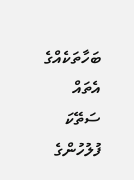ބަހާތަކެއްގެ އެތައް ސަތޭކަ ފުލުހުންގެ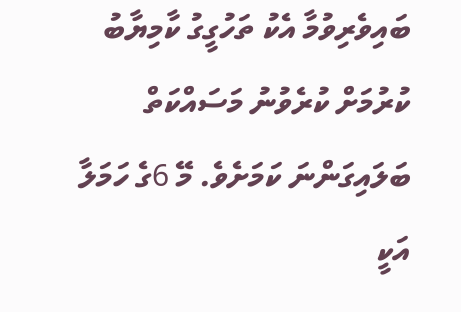ބައިވެރިވުމާ އެކު ތަހުގީގު ކާމިޔާބު ކުރުމަށް ކުރެވުނު މަސައްކަތް ބަލައިގަންނަ ކަމަށެވެ. މޭ 6ގެ ހަމަލާ އަކީ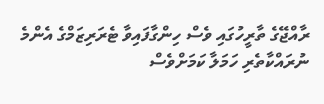ރާއްޖޭގެ ތާރީހުގައި ވެސް ހިންގާފައިވާ ޓެރަރިޒަމްގެ އެންމެ ނުރައްކާތެރި ހަމަލާ ކަމަށްވެސް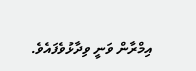އިމްރާން ވަނީ ވިދާޅުވެފައެވެ.